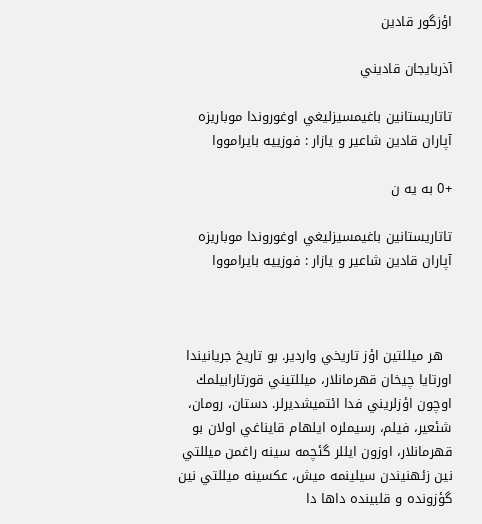اؤزگور قادين

آذربايجان قاديني

تاتاريستانين باغيمسيزليغي اوغوروندا موباريزه آپاران قادين شاعير و يازار : فوزييه بايرامووا

+0 به یه ن

تاتاريستانين باغيمسيزليغي اوغوروندا موباريزه آپاران قادين شاعير و يازار : فوزييه بايرامووا



  هر ميللتين اؤز تاريخي واردير. بو تاريخ جريانيندا اورتايا چيخان قهرمانلار، ميللتيني قورتارابيلمك اوچون اؤزلريني فدا ائتميشديرلر. دستان، رومان، شئعير، فيلم، رسيملره ايلهام قايناغي اولان بو قهرمانلار، اوزون ايللر گئچمه سينه راغمن ميللتي نين زئهنيندن سيلينمه ميش، عكسينه ميللتي نين گؤزونده و قلبينده داها دا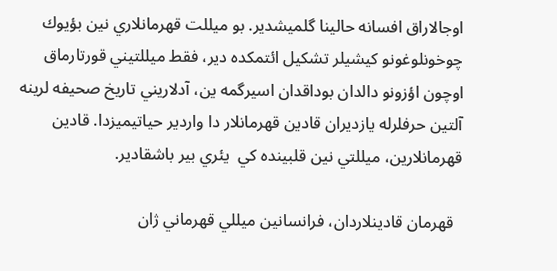اوجالاراق افسانه حالينا گلميشدير. بو ميللت قهرمانلاري نين بؤيوك چوخونلوغونو كيشيلر تشكيل ائتمكده دير، فقط ميللتيني قورتارماق اوچون اؤزونو دالدان بوداقدان اسيرگمه ين، آدلاريني تاريخ صحيفه لرينه آلتين حرفلرله يازديران قادين قهرمانلار دا واردير حياتيميزدا. قادين قهرمانلارين، ميللتي نين قلبينده كي  يئري بير باشقادير.

  قهرمان قادينلاردان، فرانسانين ميللي قهرماني ژان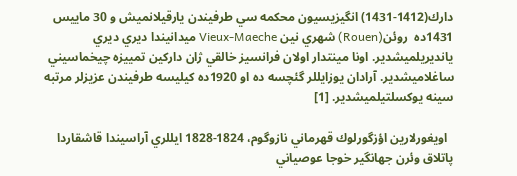دارك(1412-1431) انگيزيسيون محكمه سي طرفيندن يارقيلانميش و 30 ماييس 1431ده  روئن(Rouen) شهري نين Vieux-Maeche ميدانيندا ديري ديري يانديريلميشدير. اونا مينتدار اولان فرانسيز خالقي ژان داركين تمييزه چيخماسيني ساغلاميشدير. آرادان يوزايللر گئچسه ده او 1920ده كيليسه طرفيندن عزيزلر مرتبه سينه يوكسلتيلميشدير. [1]

  اويغورلارين اؤزگورلوك قهرماني نازوگوم، 1824-1828 ايللري آراسيندا قاشقاردا پاتلاق وئرن جهانگير خوجا عوصياني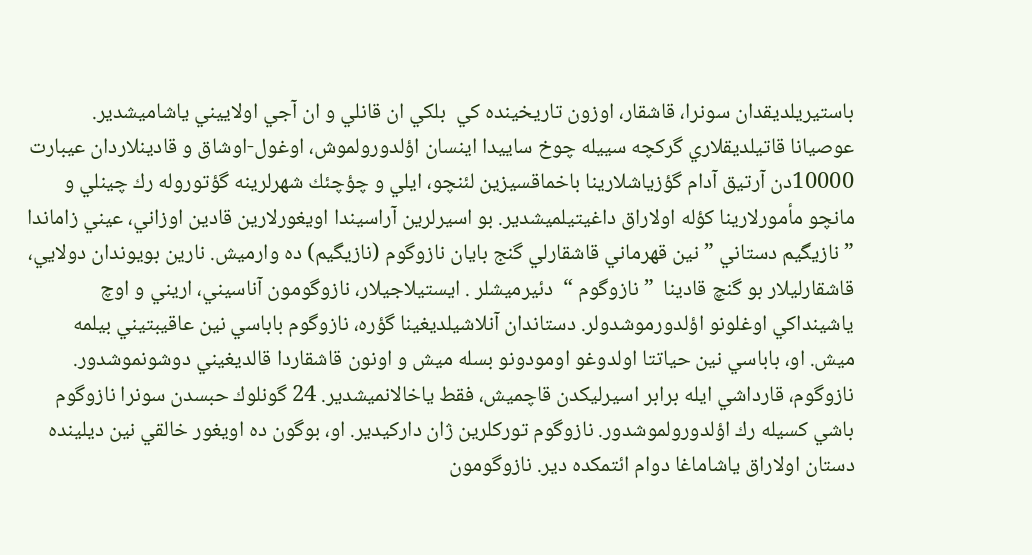باستيريلديقدان سونرا، قاشقار، اوزون تاريخينده كي  بلكي ان قانلي و ان آجي اولاييني ياشاميشدير. عوصيانا قاتيلديقلاري گركچه سييله چوخ ساييدا اينسان اؤلدورولموش، اوغول-اوشاق و قادينلاردان عيبارت 10000دن آرتيق آدام گؤزياشلارينا باخماقسيزين لئنچو، ايلي و چؤچئك شهرلرينه گؤتوروله رك چينلي و مانچو مأمورلارينا كؤله اولاراق داغيتيلميشدير. بو اسيرلرين آراسيندا اويغورلارين قادين اوزاني، عيني زاماندا  ” نازيگيم دستاني ” نين قهرماني قاشقارلي گنج بايان نازوگوم (نازيگيم) ده وارميش. نارين بويوندان دولايي، قاشقارليلار بو گنچ قادينا  ” نازوگوم “  دئيرميشلر . ايستيلاجيلار، نازوگومون آناسيني، اريني و اوچ ياشينداكي اوغلونو اؤلدورموشدولر. دستاندان آنلاشيلديغينا گؤره، نازوگوم باباسي نين عاقيبتيني بيلمه ميش. او، باباسي نين حياتتا اولدوغو اومودونو بسله ميش و اونون قاشقاردا قالديغيني دوشونموشدور. نازوگوم، قارداشي ايله برابر اسيرليكدن قاچميش، فقط ياخالانميشدير. 24 گونلوك حبسدن سونرا نازوگوم باشي كسيله رك اؤلدورولموشدور. نازوگوم توركلرين ژان داركيدير. او، بوگون ده اويغور خالقي نين ديلينده دستان اولاراق ياشاماغا دوام ائتمكده دير. نازوگومون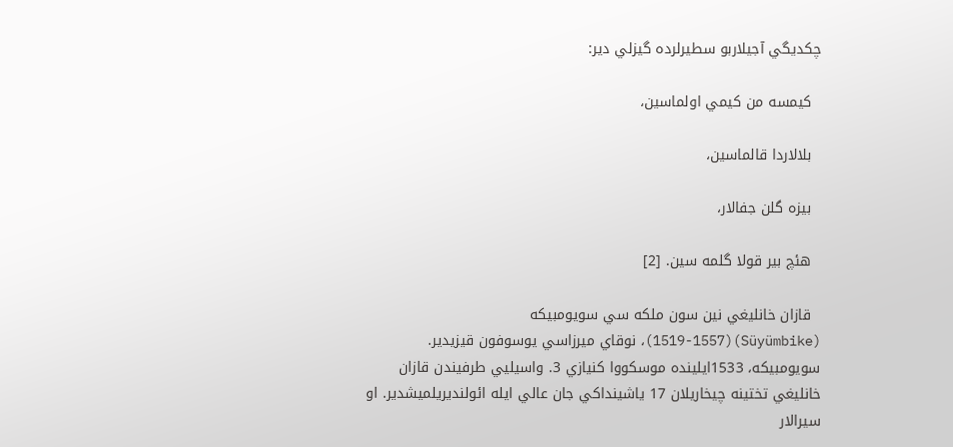چكديگي آجيلاربو سطيرلرده گيزلي دير:

  كيمسه من كيمي اولماسين،

  بلالاردا قالماسين،

  بيزه گلن جفالار،

  هئچ بير قولا گلمه سين. [2]

  قازان خانليغي نين سون ملكه سي سويومبيكه (Süyümbike)(1519-1557)، نوقاي ميرزاسي يوسوفون قيزيدير. سويومبيكه، 1533ايلينده موسكووا كنيازي 3. واسيليي طرفيندن قازان خانليغي تختينه چيخاريلان 17 ياشينداكي جان عالي ايله ائولنديريلميشدير. او سيرالار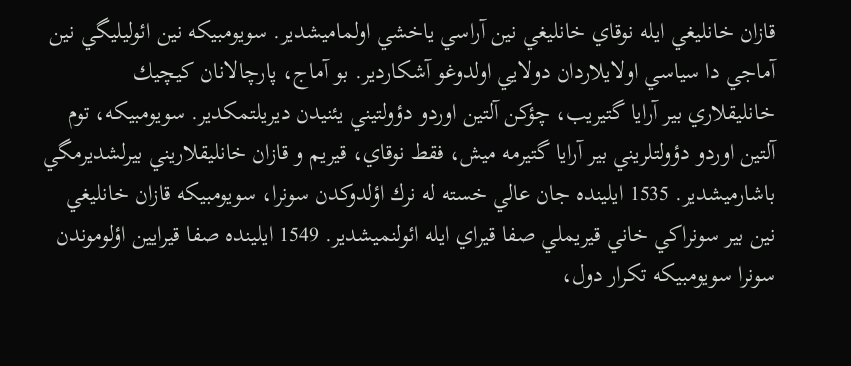قازان خانليغي ايله نوقاي خانليغي نين آراسي ياخشي اولماميشدير. سويومبيكه نين ائوليليگي نين آماجي دا سياسي اولايلاردان دولايي اولدوغو آشكاردير. بو آماج، پارچالانان كيچيك خانليقلاري بير آرايا گتيريب، چؤكن آلتين اوردو دؤولتيني يئنيدن ديريلتمكدير. سويومبيكه، توم آلتين اوردو دؤولتلريني بير آرايا گتيرمه ميش، فقط نوقاي، قيريم و قازان خانليقلاريني بيرلشديرمگي باشارميشدير. 1535 ايلينده جان عالي خسته له نرك اؤلدوكدن سونرا، سويومبيكه قازان خانليغي نين بير سونراكي خاني قيريملي صفا قيراي ايله ائولنميشدير. 1549 ايلينده صفا قيرايين اؤلوموندن سونرا سويومبيكه تكرار دول،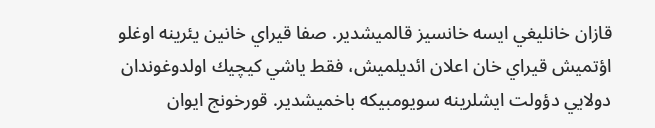قازان خانليغي ايسه خانسيز قالميشدير. صفا قيراي خانين يئرينه اوغلو اؤتميش قيراي خان اعلان ائديلميش، فقط ياشي كيچيك اولدوغوندان دولايي دؤولت ايشلرينه سويومبيكه باخميشدير. قورخونج ايوان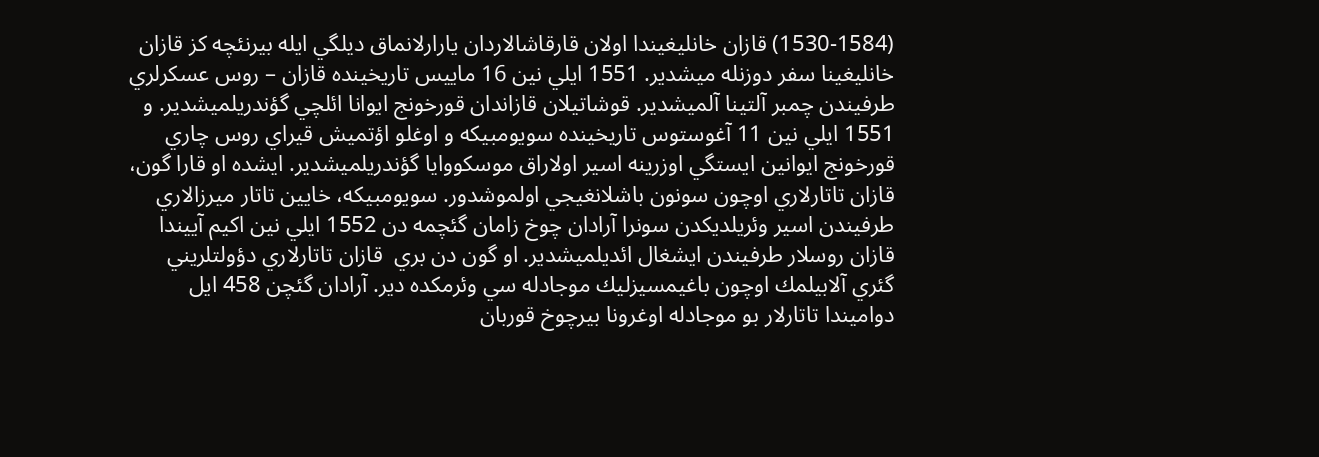(1530-1584) قازان خانليغيندا اولان قارقاشالاردان يارارلانماق ديلگي ايله بيرنئچه كز قازان خانليغينا سفر دوزنله ميشدير. 1551 ايلي نين 16 ماييس تاريخينده قازان – روس عسكرلري طرفيندن چمبر آلتينا آلميشدير. قوشاتيلان قازاندان قورخونج ايوانا ائلچي گؤندريلميشدير. و 1551 ايلي نين 11 آغوستوس تاريخينده سويومبيكه و اوغلو اؤتميش قيراي روس چاري قورخونج ايوانين ايستگي اوزرينه اسير اولاراق موسكووايا گؤندريلميشدير. ايشده او قارا گون، قازان تاتارلاري اوچون سونون باشلانغيجي اولموشدور. سويومبيكه، خايين تاتار ميرزالاري طرفيندن اسير وئريلديكدن سونرا آرادان چوخ زامان گئچمه دن 1552 ايلي نين اكيم آييندا قازان روسلار طرفيندن ايشغال ائديلميشدير. او گون دن بري  قازان تاتارلاري دؤولتلريني گئري آلابيلمك اوچون باغيمسيزليك موجادله سي وئرمكده دير. آرادان گئچن 458 ايل دواميندا تاتارلار بو موجادله اوغرونا بيرچوخ قوربان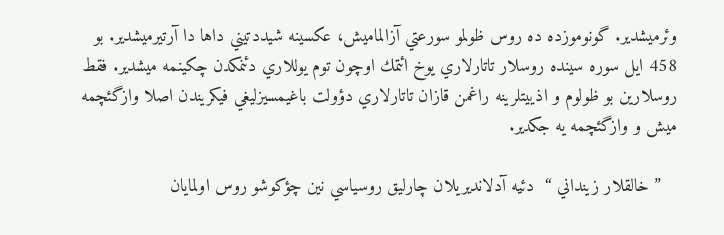وئرميشدير. گونوموزده ده روس ظولمو سورعتي آزالماميش، عكسينه شيددتيني داها دا آرتيرميشدير. بو 458 ايل سوره سينده روسلار تاتارلاري يوخ ائتمك اوچون توم يوللاري دئنمكدن چكينمه ميشدير. فقط روسلارين بو ظولوم و اذييتلرينه راغمن قازان تاتارلاري دؤولت باغيمسيزليغي فيكريندن اصلا وازگئچمه ميش و وازگئچمه يه جكدير.

   ” خالقلار زينداني “  دئيه آدلانديريلان چارليق روسياسي نين چؤكوشو روس اولمايان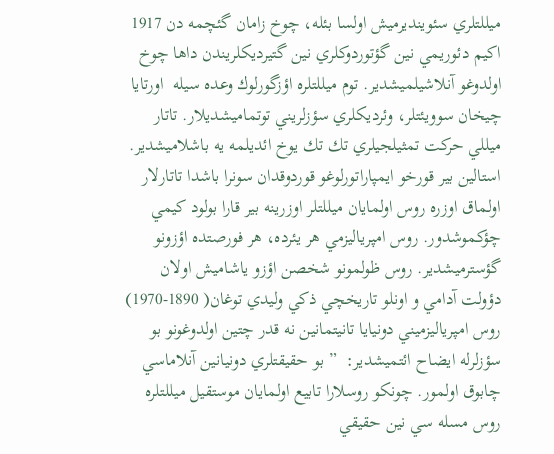ميللتلري سئوينديرميش اولسا بئله، چوخ زامان گئچمه دن 1917 اكيم دئوريمي نين گؤتوردوكلري نين گتيرديكلريندن داها چوخ اولدوغو آنلاشيلميشدير. توم ميللتلره اؤزگورلوك وعده سيله  اورتايا چيخان سوويئتلر، وئرديكلري سؤزلريني توتماميشديلار. تاتار ميللي حركت تمثيلجيلري تك تك يوخ ائديلمه يه باشلاميشدير. استالين بير قورخو ايمپاراتورلوغو قوردوقدان سونرا باشدا تاتارلار اولماق اوزره روس اولمايان ميللتلر اوزرينه بير قارا بولود كيمي چؤكموشدور. روس امپرياليزمي هر يئرده، هر فورصتده اؤزونو گؤسترميشدير. روس ظولمونو شخصن اؤزو ياشاميش اولان دؤولت آدامي و اونلو تاريخچي ذكي وليدي توغان( 1890-1970) روس امپرياليزميني دونيايا تانيتمانين نه قدر چتين اولدوغونو بو سؤزلرله ايضاح ائتميشدير:  ” بو حقيقتلري دونيانين آنلاماسي چابوق اولمور. چونكو روسلارا تابيع اولمايان موستقيل ميللتلره روس مسله سي نين حقيقي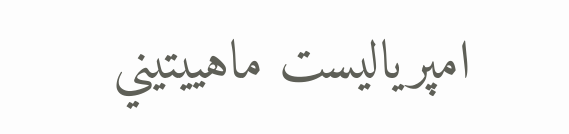امپرياليست ماهييتيني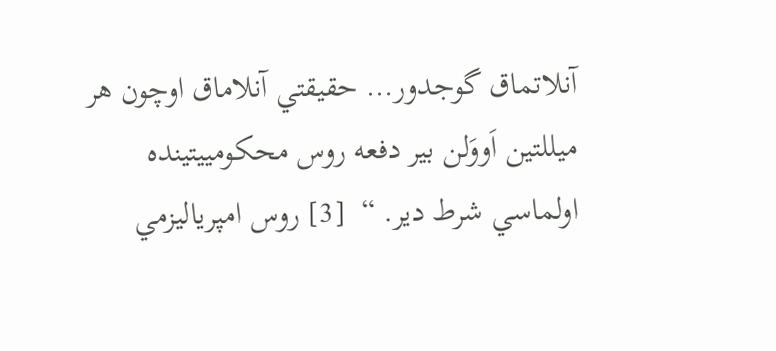آنلاتماق گوجدور… حقيقتي آنلاماق اوچون هر ميللتين اَووَلن بير دفعه روس محكومييتينده اولماسي شرط دير. “  [3] روس امپرياليزمي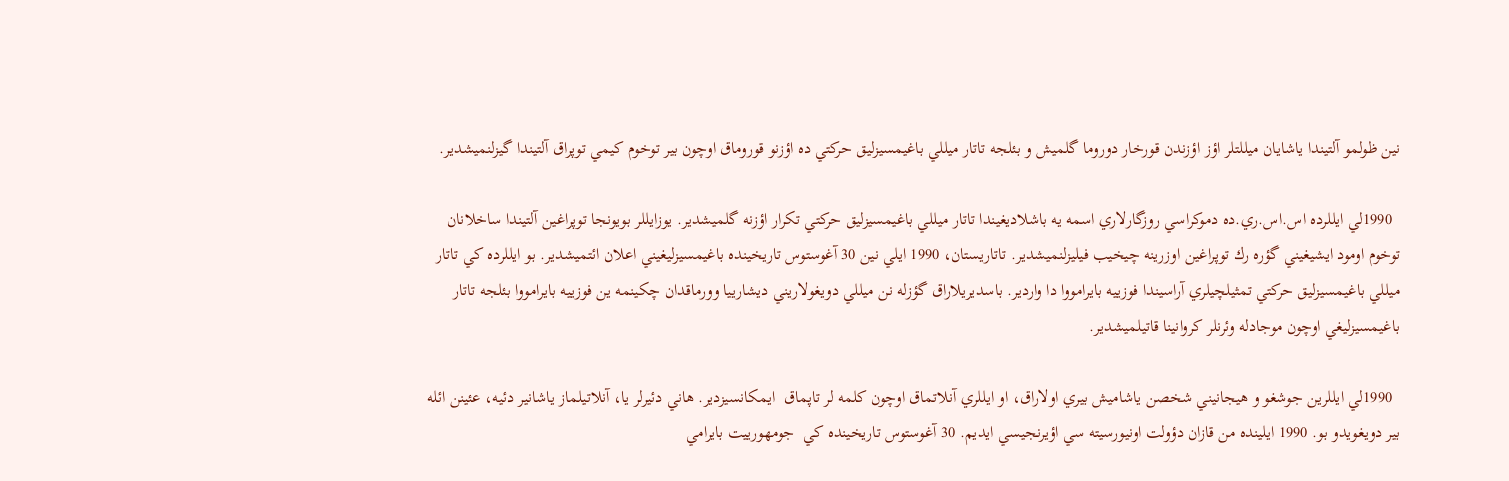نين ظولمو آلتيندا ياشايان ميللتلر اؤز اؤزندن قورخار دوروما گلميش و بئلجه تاتار ميللي باغيمسيزليق حركتي ده اؤزنو قوروماق اوچون بير توخوم كيمي توپراق آلتيندا گيزلنميشدير.

  1990لي ايللرده اس.اس.ري.ده دموكراسي روزگارلاري اسمه يه باشلاديغيندا تاتار ميللي باغيمسيزليق حركتي تكرار اؤزنه گلميشدير. يوزايللر بويونجا توپراغين آلتيندا ساخلانان توخوم اومود ايشيغيني گؤره رك توپراغين اوزرينه چيخيب فيليزلنميشدير. تاتاريستان، 1990 ايلي نين 30 آغوستوس تاريخينده باغيمسيزليغيني اعلان ائتميشدير. بو ايللرده كي تاتار ميللي باغيمسيزليق حركتي تمثيلچيلري آراسيندا فوزييه بايرامووا دا واردير. باسديريلاراق گؤزله نن ميللي دويغولاريني ديشارييا وورماقدان چكينمه ين فوزييه بايرامووا بئلجه تاتار باغيمسيزليغي اوچون موجادله وئرنلر كروانينا قاتيلميشدير.

  1990لي ايللرين جوشغو و هيجانيني شخصن ياشاميش بيري اولاراق، او ايللري آنلاتماق اوچون كلمه لر تاپماق  ايمكانسيزدير. هاني دئيرلر يا، آنلاتيلماز ياشانير دئيه، عئينن ائله بير دويغويدو بو. 1990 ايلينده من قازان دؤولت اونيورسيته سي اؤيرنجيسي ايديم. 30 آغوستوس تاريخينده كي  جومهورييت بايرامي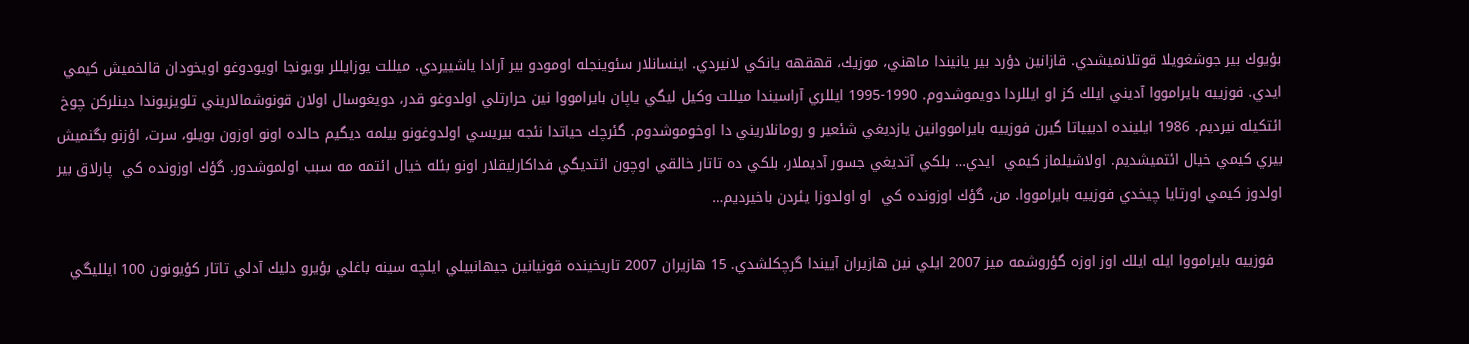بؤيوك بير جوشغويلا قوتلانميشدي. قازانين دؤرد بير يانيندا ماهني، موزيك، قهقهه يانكي لانيردي. اينسانلار سئوينجله اومودو بير آرادا ياشييردي. ميللت يوزايللر بويونجا اويودوغو اويخودان قالخميش كيمي ايدي. فوزييه بايرامووا آديني ايلك كز او ايللردا دويموشدوم. 1990-1995 ايللري آراسيندا ميللت وكيل ليگي ياپان بايرامووا نين حرارتلي اولدوغو قدر، دويغوسال اولان قونوشمالاريني تلويزيوندا دينلركن چوخ ائتكيله نيرديم. 1986 ايلينده ادبيياتا گيرن فوزييه بايرامووانين يازديغي شئعير و رومانلاريني دا اوخوموشدوم. گئرچك حياتدا نئجه بيريسي اولدوغونو بيلمه ديگيم حالده اونو اوزون بويلو، سرت، اؤزنو بگنميش بيري كيمي خيال ائتميشديم. اولاشيلماز كيمي  ايدي… بلكي آتديغي جسور آديملار، بلكي ده تاتار خالقي اوچون ائتديگي فداكارليقلار اونو بئله خيال ائتمه مه سبب اولموشدور. گؤك اوزونده كي  پارلاق بير اولدوز كيمي اورتايا چيخدي فوزييه بايرامووا. من، گؤك اوزونده كي  او اولدوزا يئردن باخيرديم…

  فوزييه بايرامووا ايله ايلك اوز اوزه گؤروشمه ميز 2007 ايلي نين هازيران آييندا گرچكلشدي. 15 هازيران 2007 تاريخينده قونيانين جيهانبيلي ايلچه سينه باغلي بؤيرو دليك آدلي تاتار كؤيونون 100 ايلليگي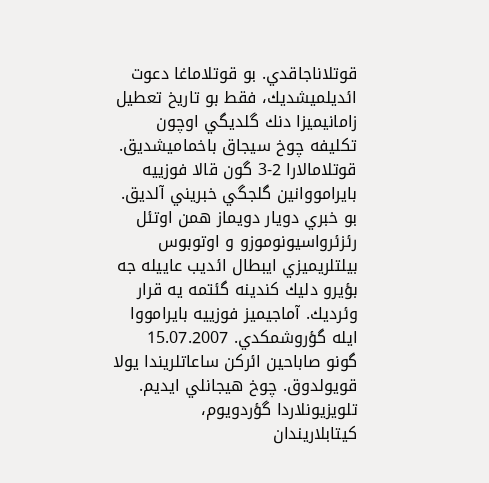قوتلاناجاقدي. بو قوتلاماغا دعوت ائديلميشديك، فقط بو تاريخ تعطيل زامانيميزا دنك گلديگي اوچون تكليفه چوخ سيجاق باخماميشديق. قوتلامالارا 2-3 گون قالا فوزييه بايرامووانين گلجگي خبريني آلديق. بو خبري دويار دويماز همن اوتئل رئزئرواسيونوموزو و اوتوبوس بيلتلريميزي ايبطال ائديب عاييله جه بؤيرو دليك كندينه گئتمه يه قرار وئرديك. آماجيميز فوزييه بايرامووا ايله گؤروشمكدي. 15.07.2007 گونو صاباحين ائركن ساعاتلريندا يولا قويولدوق. چوخ هيجانلي ايديم. تلويزيونلاردا گؤردويوم، كيتابلاريندان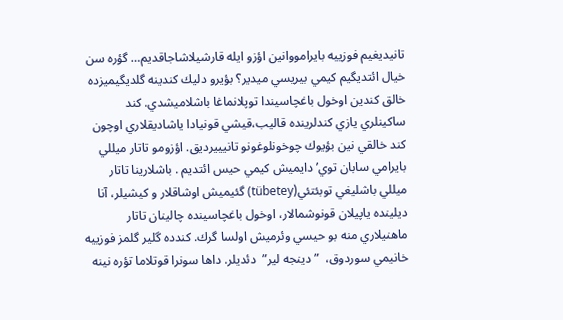تانيديغيم فوزييه بايرامووانين اؤزو ايله قارشيلاشاجاقديم… گؤره سن خيال ائتديگيم كيمي بيريسي ميدير؟ بؤيرو دليك كندينه گلديگيميزده خالق كندين اوخول باغچاسيندا توپلانماغا باشلاميشدي. كند ساكينلري يازي كندلرينده قاليب،قيشي قونيادا ياشاديقلاري اوچون كند خالقي نين بؤيوك چوخونلوغونو تانيييرديق. اؤزومو تاتار ميللي بايرامي سابان توي’ دايميش كيمي حيس ائتديم . باشلارينا تاتار ميللي باشليغي توبئتئي(tübetey) گئيميش اوشاقلار و كيشيلر، آنا ديلينده ياپيلان قونوشمالار، اوخول باغچاسينده چالينان تاتار ماهنيلاري منه بو حيسي وئرميش اولسا گرك. كندده گلير گلمز فوزييه خانيمي سوردوق،  ” دينجه لير”  دئديلر. داها سونرا قوتلاما تؤره نينه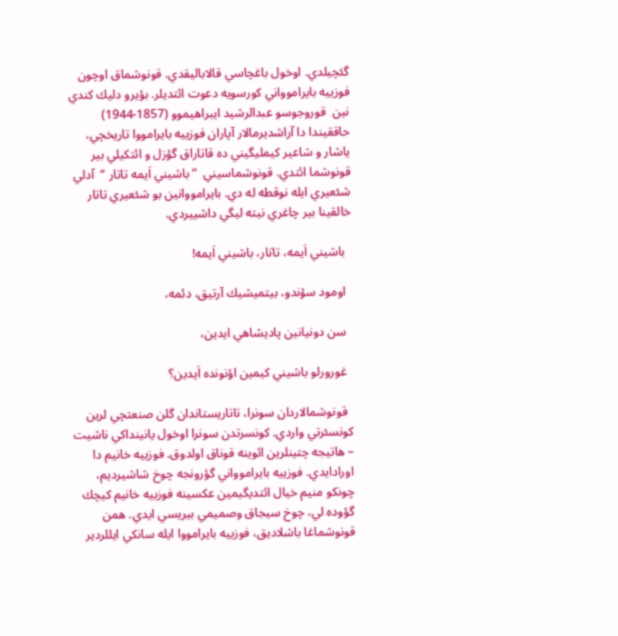گئچيلدي. اوخول باغچاسي قالاباليقدي. قونوشماق اوچون فوزييه بايراموواني كورسويه دعوت ائتديلر. بؤيرو دليك كندي نين  قوروجوسو عبدالرشيد ايبراهيموو (1857-1944) حاققيندا دا آراشديرمالار آپاران فوزييه بايرامووا تاريخچي، ياشار و شاعير كيمليگيني ده قاتاراق گؤزل و ائتكيلي بير قونوشما ائتدي. قونوشماسيني  ” باشيني اَيمه تاتار “  آدلي شئعيري ايله نوقطه له دي. بايرامووانين بو شئعيري تاتار خالقينا بير چاغري نيته ليگي داشييردي.

  باشيني اَيمه، تاتار، باشيني اَيمه!

  اومود سؤندو، بيتميشيك آرتيق، دئمه،

  سن دونيانين پاديشاهي ايدين،

  غورورلو باشيني كيمين اؤنونده اَيدين؟

  قونوشمالاردان سونرا، تاتاريستاندان گلن صنعتچي لرين كونسئرتي واردي. كونسرتدن سونرا اوخول يانينداكي ناشيت – هاتيجه چتينلرين ائوينه قوناق اولدوق. فوزييه خانيم دا اورادايدي. فوزييه بايراموواني گؤرونجه چوخ شاشيرديم، چونكو منيم خيال ائتديگيمين عكسينه فوزييه خانيم كيچك گؤوده لي، چوخ سيجاق وصميمي بيريسي ايدي. همن قونوشماغا باشلاديق، فوزييه بايرامووا ايله سانكي ايللردير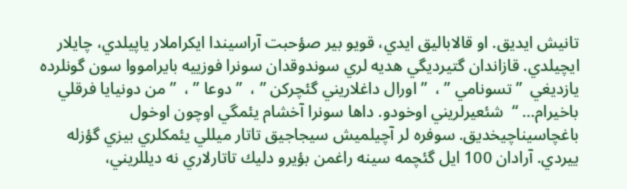تانيش ايديق. او قالاباليق ايدي، قويو بير صؤحبت آراسيندا ايكراملار ياپيلدي، چايلار ايچيلدي. قازاندان گتيرديگي هديه لري سوندوقدان سونرا فوزييه بايرامووا سون گونلرده يازديغي  ” تسونامي ” ،  ” اورال داغلاريني گئچركن ” ،  ” دوعا ” ،  ” من دونيايا فرقلي باخيرام… “  شئعيرلريني اوخودو. داها سونرا آخشام يئمگي اوچون اوخول باغچاسيناچيخديق. سوفره لر آچيلميش سيجاجيق تاتار ميللي يئمكلري بيزي گؤزله ييردي. آرادان 100 ايل گئچمه سينه راغمن بؤيرو دليك تاتارلاري نه ديللريني،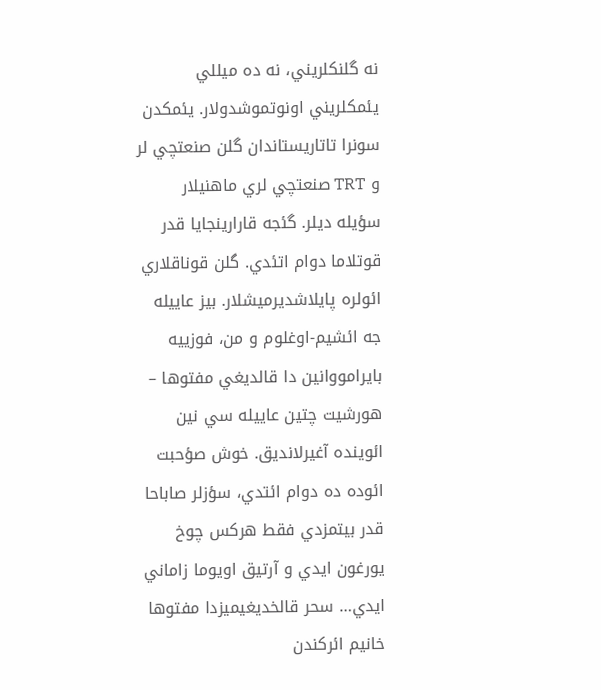نه گلنكلريني، نه ده ميللي يئمكلريني اونوتموشدولار. يئمكدن سونرا تاتاريستاندان گلن صنعتچي لر و TRT صنعتچي لري ماهنيلار  سؤيله ديلر. گئجه قارارينجايا قدر قوتلاما دوام اتئدي. گلن قوناقلاري ائولره پايلاشديرميشلار. بيز عاييله جه ائشيم-اوغلوم و من، فوزييه بايرامووانين دا قالديغي مفتوها – هورشيت چتين عاييله سي نين ائوينده آغيرلانديق. خوش صؤحبت ائوده ده دوام ائتدي، سؤزلر صاباحا قدر بيتمزدي فقط هركس چوخ يورغون ايدي و آرتيق اويوما زاماني ايدي… سحر قالخديغيميزدا مفتوها خانيم ائركندن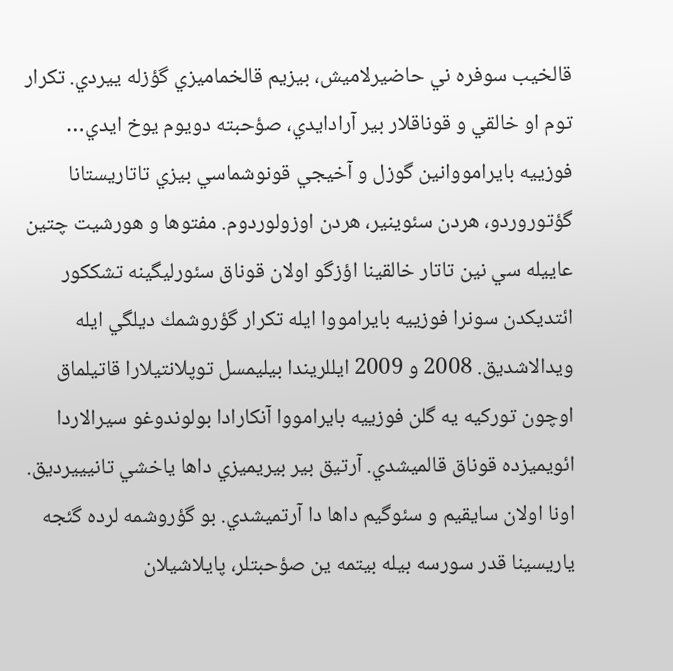قالخيب سوفره ني حاضيرلاميش، بيزيم قالخماميزي گؤزله ييردي. تكرار توم او خالقي و قوناقلار بير آرادايدي، صؤحبته دويوم يوخ ايدي… فوزييه بايرامووانين گوزل و آخيجي قونوشماسي بيزي تاتاريستانا گؤتوروردو، هردن سئوينير، هردن اوزولوردوم. مفتوها و هورشيت چتين عاييله سي نين تاتار خالقينا اؤزگو اولان قوناق سئورليگينه تشككور ائتديكدن سونرا فوزييه بايرامووا ايله تكرار گؤروشمك ديلگي ايله ويدالاشديق. 2008 و 2009 ايللريندا بيليمسل توپلانتيلارا قاتيلماق اوچون توركيه يه گلن فوزييه بايرامووا آنكارادا بولوندوغو سيرالاردا ائويميزده قوناق قالميشدي. آرتيق بير بيريميزي داها ياخشي تانيييرديق. اونا اولان سايقيم و سئوگيم داها دا آرتميشدي. بو گؤروشمه لرده گئجه ياريسينا قدر سورسه بيله بيتمه ين صؤحبتلر، پايلاشيلان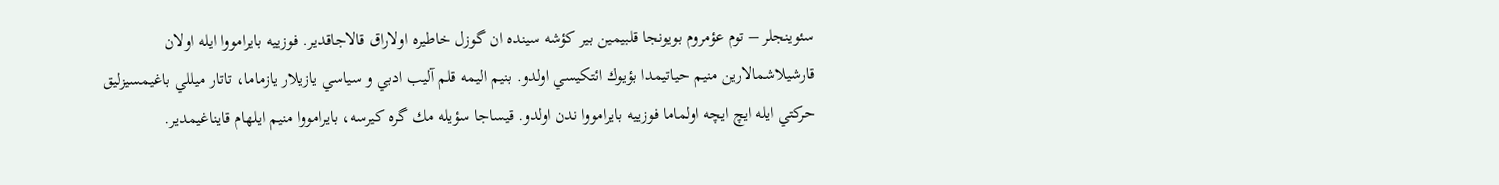سئوينجلر – توم عؤمروم بويونجا قلبيمين بير كؤشه سينده ان گوزل خاطيره اولاراق قالاجاقدير. فوزييه بايرامووا ايله اولان قارشيلاشمالارين منيم حياتيمدا بؤيوك ائتكيسي اولدو. بنيم اليمه قلم آليب ادبي و سياسي يازيلار يازماما، تاتار ميللي باغيمسيزليق حركتي ايله ايچ ايچه اولماما فوزييه بايرامووا ندن اولدو. قيساجا سؤيله مك گره كيرسه، بايرامووا منيم ايلهام قايناغيمدير.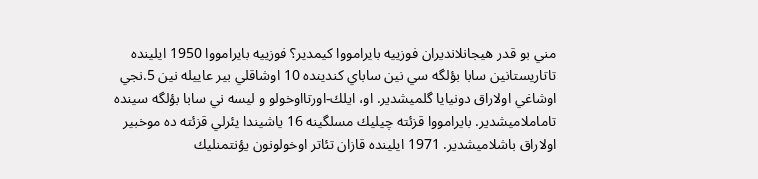مني بو قدر هيجانلانديران فوزييه بايرامووا كيمدير؟ فوزييه بايرامووا 1950 ايلينده تاتاريستانين سابا بؤلگه سي نين ساباي كندينده 10 اوشاقلي بير عاييله نين 5.نجي اوشاغي اولاراق دونيايا گلميشدير. او، ايلك-اورتااوخولو و ليسه ني سابا بؤلگه سينده تاماملاميشدير. بايرامووا قزئته چيليك مسلگينه 16 ياشيندا يئرلي قزئته ده موخبير اولاراق باشلاميشدير. 1971 ايلينده قازان تئاتر اوخولونون يؤنتمنليك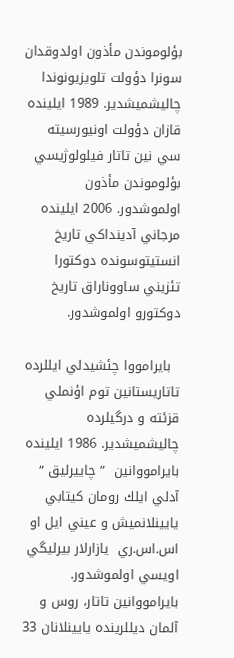بؤلوموندن مأذون اولدوقدان سونرا دؤولت تلويزيونوندا چاليشميشدير. 1989 ايلينده قازان دؤولت اونيورسيته سي نين تاتار فيلولوژيسي بؤلوموندن مأذون اولموشدور. 2006 ايلينده مرجاني آدينداكي تاريخ انستيتوسونده دوكتورا تئزيني ساووناراق تاريخ دوكتورو اولموشدور.

  بايرامووا چئشيدلي ايللرده  تاتاريستانين توم اؤنملي قزئته و درگيلرده چاليشميشدير. 1986 ايلينده بايرامووانين  ” چاييرليق “  آدلي ايلك رومان كيتابي يايينلانميش و عيني ايل او اس.اس.ري  يازارلار بيرليگي اويسي اولموشدور. بايرامووانين تاتار، روس و آلمان ديللرينده يايينلانان 33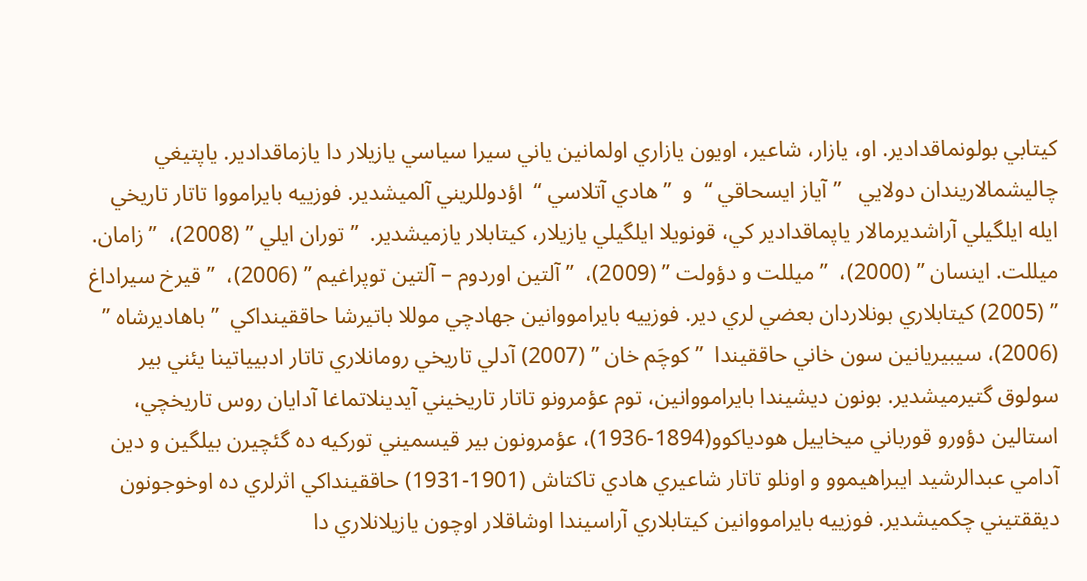كيتابي بولونماقدادير. او، يازار، شاعير، اويون يازاري اولمانين ياني سيرا سياسي يازيلار دا يازماقدادير. ياپتيغي چاليشمالاريندان دولايي   ”آياز ايسحاقي “  و  ” هادي آتلاسي “  اؤدوللريني آلميشدير. فوزييه بايرامووا تاتار تاريخي ايله ايلگيلي آراشديرمالار ياپماقدادير كي، قونويلا ايلگيلي يازيلار، كيتابلار يازميشدير.  ” توران ايلي ” (2008)،  ” زامان. ميللت. اينسان ” (2000)،  ” ميللت و دؤولت ” (2009)،  ” آلتين اوردوم – آلتين توپراغيم ” (2006)،  ” قيرخ سيراداغ ” (2005) كيتابلاري بونلاردان بعضي لري دير. فوزييه بايرامووانين جهادچي موللا باتيرشا حاققينداكي  ” باهاديرشاه ” (2006)، سيبيريانين سون خاني حاققيندا  ” كوچَم خان ” (2007) آدلي تاريخي رومانلاري تاتار ادبيياتينا يئني بير سولوق گتيرميشدير. بونون ديشيندا بايرامووانين، توم عؤمرونو تاتار تاريخيني آيدينلاتماغا آدايان روس تاريخچي، استالين دؤورو قورباني ميخاييل هودياكوو(1894-1936)، عؤمرونون بير قيسميني توركيه ده گئچيرن بيلگين و دين آدامي عبدالرشيد ايبراهيموو و اونلو تاتار شاعيري هادي تاكتاش (1901-1931) حاققينداكي اثرلري ده اوخوجونون ديققتيني چكميشدير. فوزييه بايرامووانين كيتابلاري آراسيندا اوشاقلار اوچون يازيلانلاري دا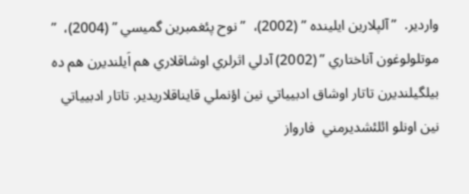واردير.  ” آلپلارين ايلينده ” (2002)،  ” نوح پئغمبرين گميسي ” (2004)،  ” موتلولوغون آناختاري ” (2002) آدلي اثرلري اوشاقلاري هم اَيلنديرن هم ده بيلگيلنديرن تاتار اوشاق ادبيياتي نين اؤنملي قايناقلاريدير. تاتار ادبيياتي نين اونلو ائلئشديرمني  فارواز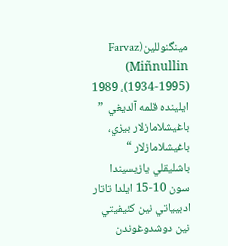مينگنوللين(Farvaz Miñnullin) (1934-1995)، 1989 ايلينده قلمه آلديغي  ” باغيشلامازلار بيزي، باغيشلامازلار “  باشليقلي يازيسيندا سون 10-15 ايلدا تاتار ادبيياتي نين كئيفيتي نين دوشدوغوندن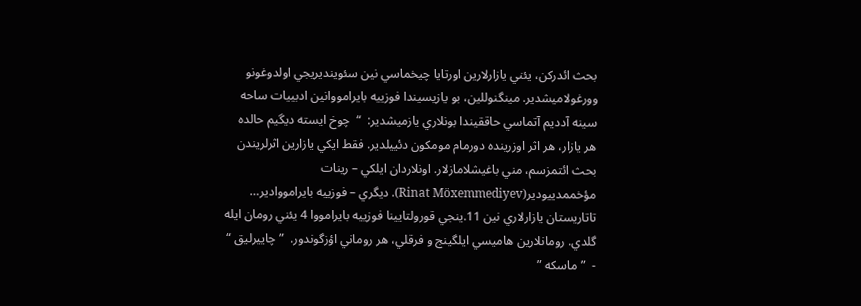بحث ائدركن، يئني يازارلارين اورتايا چيخماسي نين سئوينديريجي اولدوغونو وورغولاميشدير. مينگنوللين، بو يازيسيندا فوزييه بايرامووانين ادبييات ساحه سينه آدديم آتماسي حاققيندا بونلاري يازميشدير:  “  چوخ ايسته ديگيم حالده هر يازار، هر اثر اوزرينده دورمام مومكون دئييلدير. فقط ايكي يازارين اثرلريندن بحث ائتمزسم، مني باغيشلامازلار. اونلاردان ايلكي – رينات مؤخممدييودير(Rinat Möxemmediyev). ديگري – فوزييه بايرامووادير… تاتاريستان يازارلاري نين 11.ينجي قورولتايينا فوزييه بايرامووا 4 يئني رومان ايله گلدي. رومانلارين هاميسي ايلگينج و فرقلي، هر روماني اؤزگوندور.  ” چاييرليق “  -  ” ماسكه ”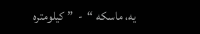يه، ماسكه “  -  ” كيلومتره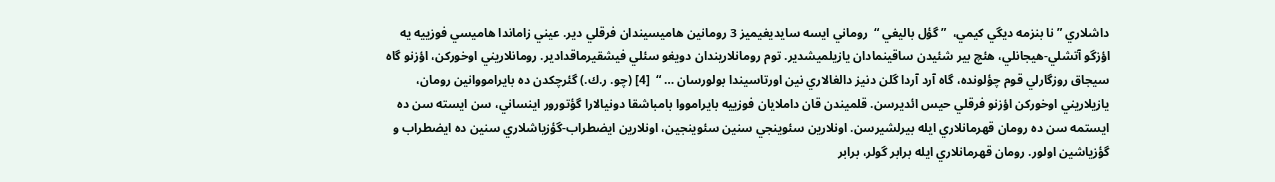داشلاري ” نا بنزمه ديگي كيمي،  ” گؤل باليغي “  روماني ايسه سايديغيميز 3 رومانين هاميسيندان فرقلي دير. عيني زاماندا هاميسي فوزييه يه اؤزگو آتشلي-هيجانلي، هئچ بير شئيدن ساقينمادان يازيلميشدير. توم رومانلاريندان دويغو سئلي فيشقيرماقدادير. رومانلاريني اوخوركن، اؤزنو گاه سيجاق روزگارلي قوم چؤلونده، گاه آرد آردا گلن دنيز دالغالاري نين اورتاسيندا بولورسان … “  [4] (چو. ر.ك.) گئرچكدن ده بايرامووانين رومان، يازيلاريني اوخوركن اؤزنو فرقلي حيس ائديرسن. قلميندن قان داملايان فوزييه بايرامووا بامباشقا دونيالارا گؤتورور اينساني، سن ايسته سن ده ايستمه سن ده رومان قهرمانلاري ايله بيرلشيرسن. اونلارين سئوينجي سنين سئوينجين، اونلارين ايضطراب-گؤزياشلاري سنين ده ايضطراب و گؤزياشين اولور. رومان قهرمانلاري ايله برابر گولر، برابر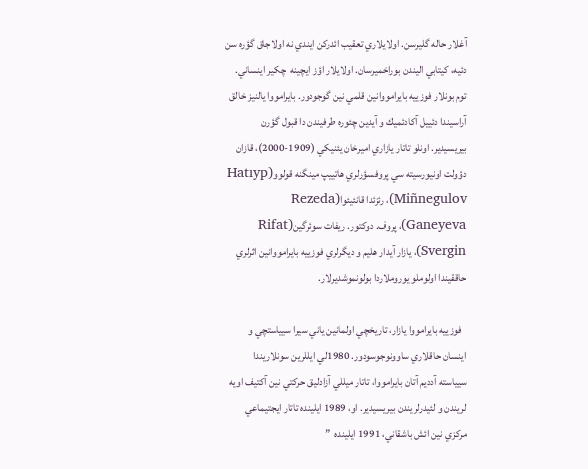آغلار حاله گليرسن. اولايلاري تعقيب ائدركن ايندي نه اولاجاق گؤره سن دئيه، كيتابي اليندن بوراخميرسان. اولايلار اؤز ايچينه  چكير اينساني. توم بونلار فوزييه بايرامووانين قلمي نين گوجودور. بايرامووا يالنيز خالق آراسيندا دئييل آكادئميك و آيدين چئوره طرفيندن دا قبول گؤرن بيريسيدير. اونلو تاتار يازاري اميرخان يئنيكي (1909-2000)، قازان دؤولت اونيورسيته سي پروفسؤرلري هاتييپ مينگنه قولوو(Hatıyp Miñnegulov)، رئزئدا قانئيئوا(Rezeda Ganeyeva)، پروف. دوكتور. ريفات سوئرگين(Rifat Svergin)، يازار آيدار هليم و ديگرلري فوزييه بايرامووانين اثرلري حاققيندا اولوملو يوروملاردا بولونموشديرلار.

  فوزييه بايرامووا يازار، تاريخچي اولمانين ياني سيرا سيياستچي و اينسان حاقلاري ساوونوجوسودور. 1980لي ايللرين سونلاريندا سيياسته آدديم آتان بايرامووا، تاتار ميللي آزادليق حركتي نين آكتيف اويه لريندن و لئيدرلريندن بيريسيدير. او، 1989 ايلينده تاتار ايجتيماعي مركزي نين ائش باشقاني، 1991 ايلينده  ”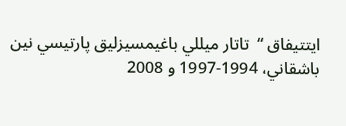ايتتيفاق “  تاتار ميللي باغيمسيزليق پارتيسي نين باشقاني، 1994-1997 و 2008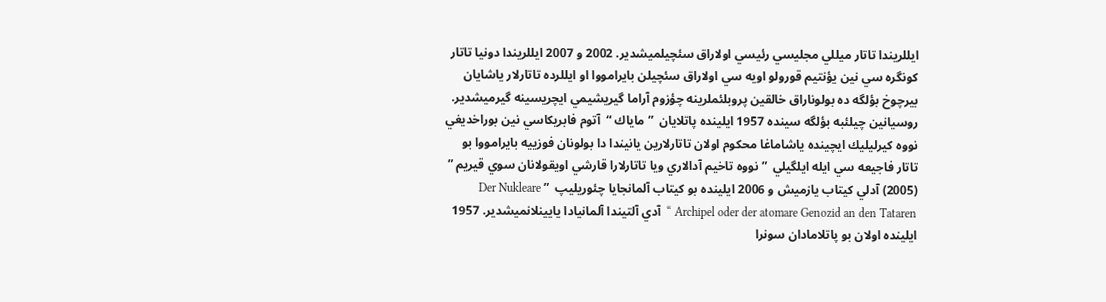ايللريندا تاتار ميللي مجليسي رئيسي اولاراق سئچيلميشدير. 2002 و 2007 ايللريندا دونيا تاتار كونگره سي نين يؤنتيم قورولو اويه سي اولاراق سئچيلن بايرامووا او ايللرده تاتارلار ياشايان بيرچوخ بؤلگه ده بولوناراق خالقين پروبلئملرينه چؤزوم آراما گيريشيمي ايچريسينه گيرميشدير. روسيانين چيلئبه بؤلگه سينده 1957 ايلينده پاتلايان  ” ماياك “  آتوم فابريكاسي نين بوراخديغي نووه كيرليليك ايچينده ياشاماغا محكوم اولان تاتارلارين يانيندا دا بولونان فوزييه بايرامووا بو تاتار فاجيعه سي ايله ايلگيلي  ” نووه تاخيم آدالاري ويا تاتارلارا قارشي اويقولانان سوي قيريم ” (2005) آدلي كيتاب يازميش و 2006 ايلينده بو كيتاب آلمانجايا چئوريليپ  ” Der Nukleare Archipel oder der atomare Genozid an den Tataren “  آدي آلتيندا آلمانيادا يايينلانميشدير. 1957 ايلينده اولان بو پاتلامادان سونرا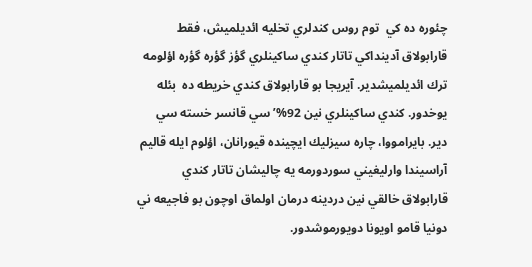چئوره ده كي  توم روس كندلري تخليه ائديلميش، فقط قارابولاق آدينداكي تاتار كندي ساكينلري گؤز گؤره گؤره اؤلومه ترك ائديلميشدير. آيريجا بو قارابولاق كندي خريطه ده  بئله يوخدور. كندي ساكينلري نين 92%’سي قانسر خسته سي دير. بايرامووا، چاره سيزليك ايچينده قيورانان، اؤلوم ايله قاليم آراسيندا وارليغيني سوردورمه يه چاليشان تاتار كندي قارابولاق خالقي نين دردينه درمان اولماق اوچون بو فاجيعه ني  دونيا قامو اويونا دويورموشدور.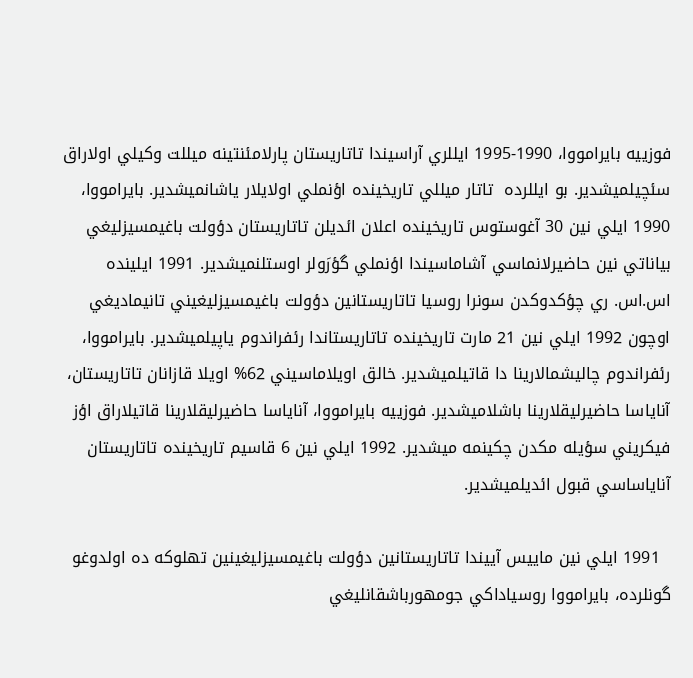فوزييه بايرامووا، 1990-1995 ايللري آراسيندا تاتاريستان پارلامئنتينه ميللت وكيلي اولاراق سئچيلميشدير. بو ايللرده  تاتار ميللي تاريخينده اؤنملي اولايلار ياشانميشدير. بايرامووا، 1990 ايلي نين 30 آغوستوس تاريخينده اعلان ائديلن تاتاريستان دؤولت باغيمسيزليغي بياناتي نين حاضيرلانماسي آشاماسيندا اؤنملي گؤرَولر اوستلنميشدير. 1991 ايلينده اس.اس. ري چؤكدوكدن سونرا روسيا تاتاريستانين دؤولت باغيمسيزليغيني تانيماديغي اوچون 1992 ايلي نين 21 مارت تاريخينده تاتاريستاندا رئفراندوم ياپيلميشدير. بايرامووا، رئفراندوم چاليشمالارينا دا قاتيلميشدير. خالق اويلاماسيني 62% اويلا قازانان تاتاريستان، آناياسا حاضيرليقلارينا باشلاميشدير. فوزييه بايرامووا، آناياسا حاضيرليقلارينا قاتيلاراق اؤز فيكريني سؤيله مكدن چكينمه ميشدير. 1992 ايلي نين 6 قاسيم تاريخينده تاتاريستان آناياساسي قبول ائديلميشدير.

  1991 ايلي نين ماييس آييندا تاتاريستانين دؤولت باغيمسيزليغينين تهلوكه ده اولدوغو گونلرده، بايرامووا روسياداكي جومهورباشقانليغي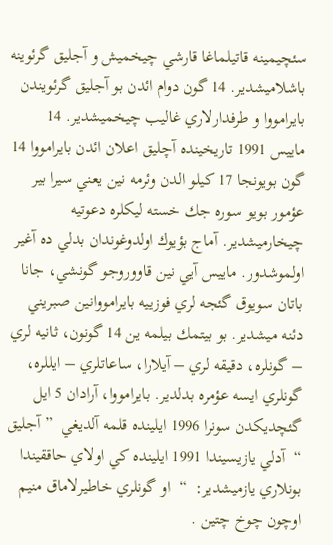سئچيمينه قاتيلماغا قارشي چيخميش و آجليق گرئوينه باشلاميشدير. 14 گون دوام ائدن بو آجليق گرئويندن بايرامووا و طرفدارلاري غاليب چيخميشدير. 14 ماييس 1991 تاريخينده آچليق اعلان ائدن بايرامووا 14 گون بويونجا 17 كيلو الدن وئرمه نين يعني سيرا بير عؤمور بويو سوره جك خسته ليكلره دعوتيه چيخارميشدير. آماج بؤيوك اولدوغوندان بدلي ده آغير اولموشدور. ماييس آيي نين قاووروجو گونشي، جانا باتان سويوق گئجه لري فوزييه بايرامووانين صبريني دئنه ميشدير. بو بيتمك بيلمه ين 14 گونون، ثانيه لري – گونلره، دقيقه لري – آيلارا، ساعاتلري – ايللره، گونلري ايسه عؤمره بدلدير. بايرامووا، آرادان 5 ايل گئچديكدن سونرا 1996 ايلينده قلمه آلديغي  ” آجليق “  آدلي يازيسيندا 1991 ايلينده كي اولاي حاققيندا بونلاري يازميشدير:  “  او گونلري خاطيرلاماق منيم اوچون چوخ چتين .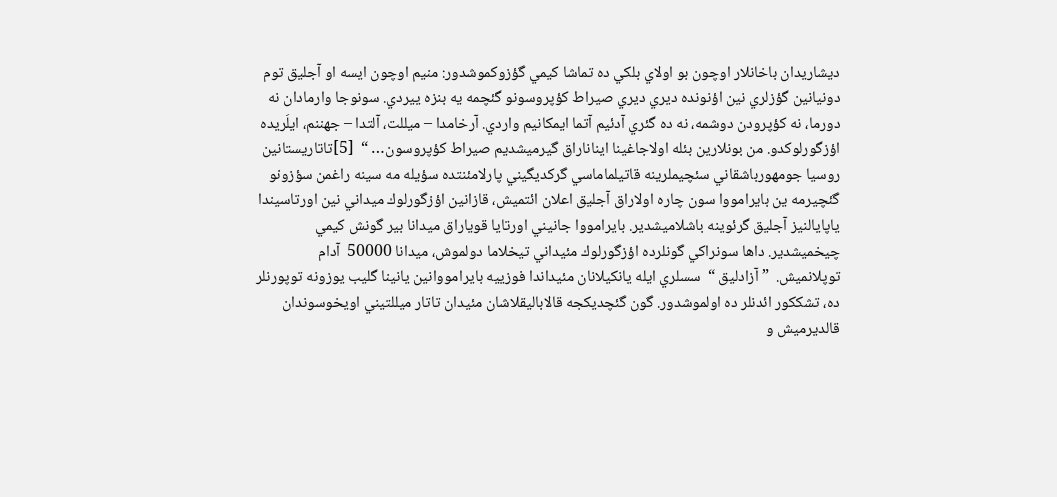ديشاريدان باخانلار اوچون بو اولاي بلكي ده تماشا كيمي گؤزوكموشدور: منيم اوچون ايسه او آجليق توم دونيانين گؤزلري نين اؤنونده ديري ديري صيراط كؤپروسونو گئچمه يه بنزه ييردي. سونوجا وارمادان نه دورما، نه كؤپرودن دوشمه، نه ده گئري آدئيم آتما ايمكانيم واردي. آرخامدا – ميللت، آلتدا – جهننم، ايلَريده اؤزگورلوكدو. من بونلارين بئله اولاجاغينا ايناناراق گيرميشديم صيراط كؤپروسون… “  [5]تاتاريستانين روسيا جومهورباشقاني سئچيملرينه قاتيلماماسي گركديگيني پارلامئنتده سؤيله مه سينه راغمن سؤزونو گئچيرمه ين بايرامووا سون چاره اولاراق آجليق اعلان ائتميش، قازانين اؤزگورلوك ميداني نين اورتاسيندا ياپايالنيز آجليق گرئوينه باشلاميشدير. بايرامووا جانيني اورتايا قوياراق ميدانا بير گونش كيمي چيخميشدير. داها سونراكي گونلرده اؤزگورلوك مئيداني تيخلاما دولموش، ميدانا 50000  آدام توپلانميش.  ” آزادليق “  سسلري ايله يانكيلانان مئيداندا فوزييه بايرامووانين يانينا گليب يوزونه توپورنلر ده، تشككور ائدنلر ده اولموشدور. گون گئچديكجه قالاباليقلاشان مئيدان تاتار ميللتيني اويخوسوندان قالديرميش و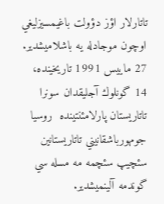تاتارلار اؤز دؤولت باغيمسيزليغي اوچون موجادله يه باشلاميشدير. 27 ماييس 1991 تاريخينده، 14 گونلوك آجليقدان سونرا تاتاريستان پارلامئنتينده  روسيا جومهورباشقانيني تاتاريستانين سئچيپ سئچمه مه مسله سي گوندمه آلينميشدير.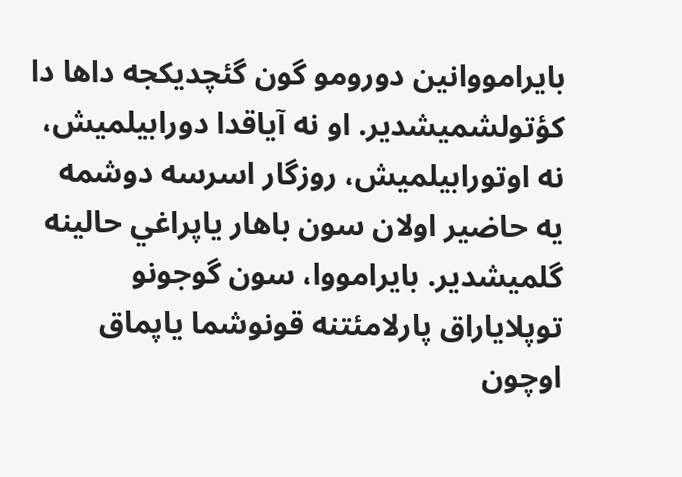بايرامووانين دورومو گون گئچديكجه داها دا كؤتولشميشدير. او نه آياقدا دورابيلميش، نه اوتورابيلميش، روزگار اسرسه دوشمه يه حاضير اولان سون باهار ياپراغي حالينه گلميشدير. بايرامووا، سون گوجونو توپلاياراق پارلامئتنه قونوشما ياپماق اوچون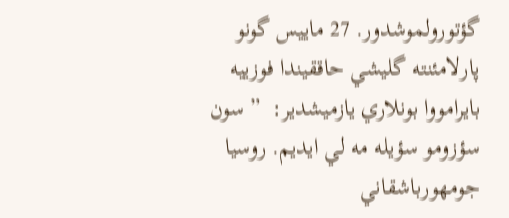گؤتورولموشدور. 27 ماييس گونو پارلامئنته گليشي حاققيندا فوزييه بايرامووا بونلاري يازميشدير:  ” سون سؤزومو سؤيله مه لي ايديم. روسيا جومهورباشقاني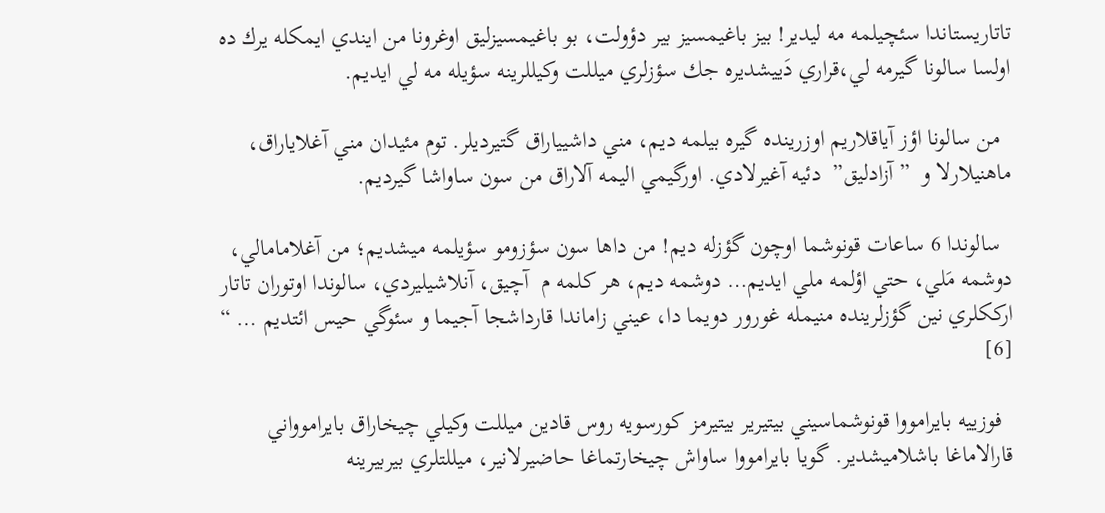تاتاريستاندا سئچيلمه مه ليدير! بيز باغيمسيز بير دؤولت، بو باغيمسيزليق اوغرونا من ايندي ايمكله يرك ده اولسا سالونا گيرمه لي،قراري دَييشديره جك سؤزلري ميللت وكيللرينه سؤيله مه لي ايديم.

  من سالونا اؤز آياقلاريم اوزرينده گيره بيلمه ديم، مني داشيياراق گتيرديلر. توم مئيدان مني آغلاياراق، ماهنيلارلا و  ” آزادليق”  دئيه آغيرلادي. اورگيمي اليمه آلاراق من سون ساواشا گيرديم.

  سالوندا 6 ساعات قونوشما اوچون گؤزله ديم! من داها سون سؤزومو سؤيلمه ميشديم؛ من آغلامامالي، دوشمه مَلي، حتي اؤلمه ملي ايديم… دوشمه ديم، هر كلمه م  آچيق، آنلاشيليردي، سالوندا اوتوران تاتار ارككلري نين گؤزلرينده منيمله غورور دويما دا، عيني زاماندا قارداشجا آجيما و سئوگي حيس ائتديم … “    [6]

  فوزييه بايرامووا قونوشماسيني بيتيرير بيتيرمز كورسويه روس قادين ميللت وكيلي چيخاراق بايراموواني قارالاماغا باشلاميشدير. گويا بايرامووا ساواش چيخارتماغا حاضيرلانير، ميللتلري بيربيرينه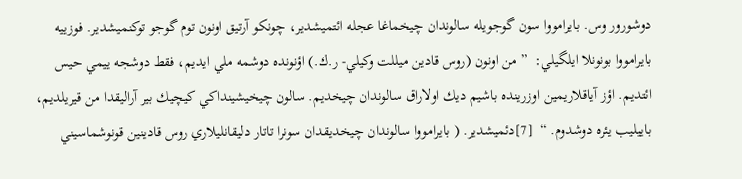دوشورور وس. بايرامووا سون گوجويله سالوندان چيخماغا عجله ائتميشدير، چونكو آرتيق اونون توم گوجو توكنميشدير. فوزييه بايرامووا بونونلا ايلگيلي:  ” من اونون (روس قادين ميللت وكيلي- ر.ك.) اؤنونده دوشمه ملي ايديم، فقط دوشجه ييمي حيس ائتديم. اؤز آياقلاريمين اوزرينده باشيم ديك اولاراق سالوندان چيخديم. سالون چيخيشينداكي كيچيك بير آراليقدا من قيريلديم، باييليب يئره دوشدوم. “  [7]دئميشدير. ( بايرامووا سالوندان چيخديقدان سونرا تاتار دليقانليلاري روس قادينين قونوشماسيني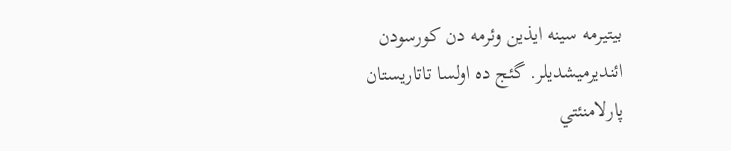بيتيرمه سينه ايذين وئرمه دن كورسودن ائنديرميشديلر. گئج ده اولسا تاتاريستان پارلامنئتي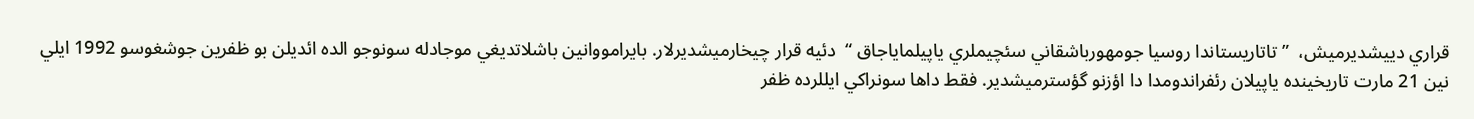قراري دييشديرميش،  ” تاتاريستاندا روسيا جومهورباشقاني سئچيملري ياپيلماياجاق “  دئيه قرار چيخارميشديرلار. بايرامووانين باشلاتديغي موجادله سونوجو الده ائديلن بو ظفرين جوشغوسو 1992 ايلي نين 21 مارت تاريخينده ياپيلان رئفراندومدا دا اؤزنو گؤسترميشدير. فقط داها سونراكي ايللرده ظفر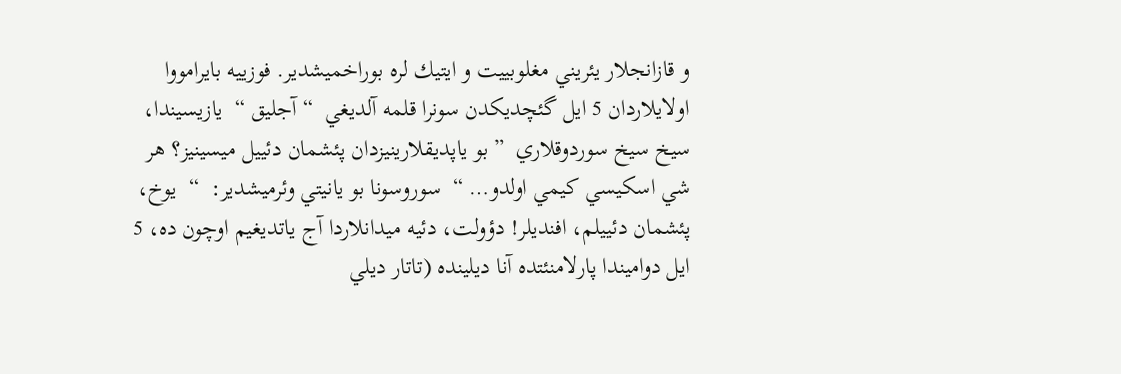و قازانجلار يئريني مغلوبييت و ايتيك لره بوراخميشدير. فوزييه بايرامووا اولايلاردان 5 ايل گئچديكدن سونرا قلمه آلديغي  “آجليق “  يازيسيندا، سيخ سيخ سوردوقلاري  ” بو ياپديقلارينيزدان پئشمان دئييل ميسينيز؟ هر شي اسكيسي كيمي اولدو… “  سوروسونا بو يانيتي وئرميشدير:  “  يوخ، پئشمان دئييلم، افنديلر! دؤولت، دئيه ميدانلاردا آج ياتديغيم اوچون ده، 5 ايل دواميندا پارلامنئتده آنا ديلينده (تاتار ديلي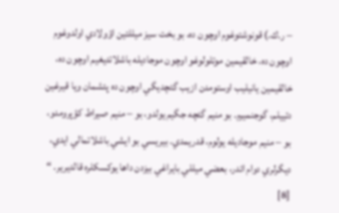– ر.ك.) قونوشتوغوم اوچون ده، بو بخت سيز ميللتين اؤولادي اولدوغوم اوچون ده، خالقيمين موتلولوغو اوچون موجاديله باشلاتديغيم اوچون ده، خالقيمين يانيليب اوستومدن ازيب گئچديگي اوچون ده پئشمان ويا قيرغين دئييلم، گوجنميرم. بو منيم گئچه جگيم يولدو، بو – منيم صيراط كؤپرومدو، بو – منيم موجاديله يولوم، قدريمدي. بيريسي بو ايشي باشلاتمالي ايدي، ديگرلري دوام ائدر، بعضي ميللي بايراغي بيزدن داها يوكسكلره قالديرير. “  [8]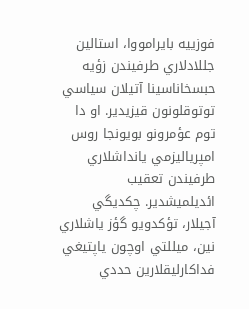فوزييه بايرامووا، استالين جللادلاري طرفيندن زؤيه حبسخاناسينا آتيلان سياسي توتوقلونون قيزيدير. او دا توم عؤمرونو بويونجا روس امپرياليزمي يانداشلاري طرفيندن تعقيب ائديلميشدير. چكديگي آجيلار، تؤكدويو گؤز ياشلاري نين، ميللتي اوچون ياپتيغي فداكارليقلارين حددي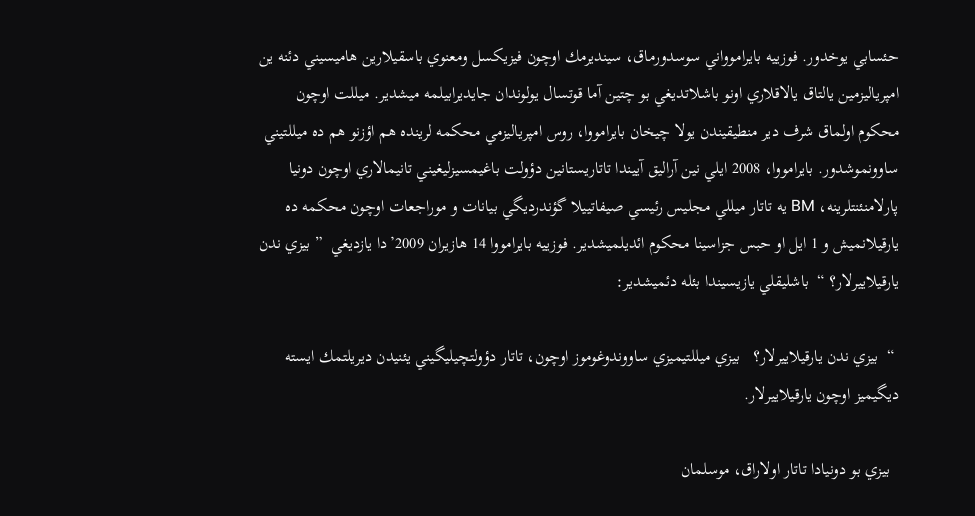حئسابي يوخدور. فوزييه بايراموواني سوسدورماق، سينديرمك اوچون فيزيكسل ومعنوي باسقيلارين هاميسيني دئنه ين امپرياليزمين يالتاق يالاقلاري اونو باشلاتديغي بو چتين آما قوتسال يولوندان جايديرابيلمه ميشدير. ميللت اوچون محكوم اولماق شرف دير منطيقيندن يولا چيخان بايرامووا، روس امپرياليزمي محكمه لرينده هم اؤزنو هم ده ميللتيني ساوونموشدور. بايرامووا، 2008 ايلي نين آراليق آييندا تاتاريستانين دؤولت باغيمسيزليغيني تانيمالاري اوچون دونيا پارلامنئنتلرينه، BM يه تاتار ميللي مجليس رئيسي صيفاتييلا گؤندرديگي بيانات و موراجعات اوچون محكمه ده يارقيلانميش و 1 ايل او حبس جزاسينا محكوم ائديلميشدير. فوزييه بايرامووا 14 هازيران 2009’دا يازديغي  ” بيزي ندن يارقيلاييرلار؟ “  باشليقلي يازيسيندا بئله دئميشدير:

 “  بيزي ندن يارقيلاييرلار؟   بيزي ميللتيميزي ساووندوغوموز اوچون، تاتار دؤولتچيليگيني يئنيدن ديريلتمك ايسته ديگيميز اوچون يارقيلاييرلار.

  بيزي بو دونيادا تاتار اولاراق، موسلمان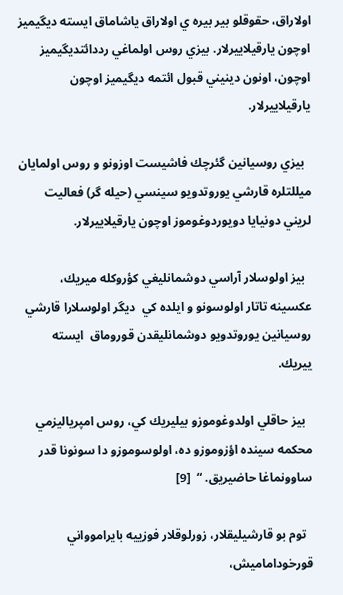اولاراق، حقوقلو بير بيره ي اولاراق ياشاماق ايسته ديگيميز اوچون يارقيلاييرلار. بيزي روس اولماغي رددائتديگيميز اوچون، اونون دينيني قبول ائتمه ديگيميز اوچون يارقيلاييرلار.

  بيزي روسيانين گئرچك فاشيست اوزونو و روس اولمايان ميللتلره قارشي يوروتدويو سينسي (حيله گر) فعاليت لريني دونيايا دويوردوغوموز اوچون يارقيلاييرلار.

  بيز اولوسلار آراسي دوشمانليغي كؤروكله ميريك، عكسينه تاتار اولوسونو و ايلده كي  ديگر اولوسلارا قارشي روسيانين يوروتدويو دوشمانليقدن قوروماق  ايسته ييريك.

  بيز حاقلي اولدوغوموزو بيليريك كي، روس امپرياليزمي محكمه سينده اؤزوموزو ده، اولوسوموزو دا سونونا قدر ساوونماغا حاضيريق. “  [9]

  توم بو قارشيليقلار، زورلوقلار فوزييه بايراموواني قورخوداماميش،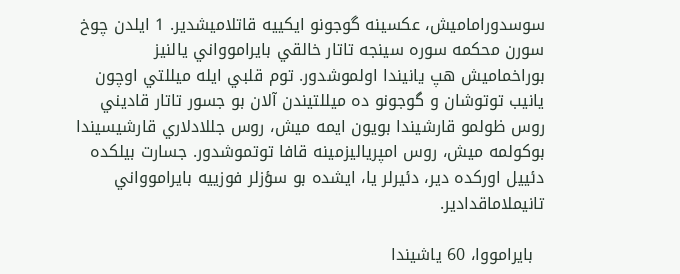سوسدوراماميش، عكسينه گوجونو ايكييه قاتلاميشدير. 1 ايلدن چوخ  سورن محكمه سوره سينجه تاتار خالقي بايراموواني يالنيز بوراخماميش هپ يانيندا اولموشدور. توم قلبي ايله ميللتي اوچون يانيب توتوشان و گوجونو ده ميللتيندن آلان بو جسور تاتار قاديني روس ظولمو قارشيندا بويون ايمه ميش، روس جللادلاري قارشيسيندا بوكولمه ميش، روس امپرياليزمينه قافا توتموشدور. جسارت بيلكده دئييل اوركده دير، دئيرلر يا، ايشده بو سؤزلر فوزييه بايراموواني تانيملاماقدادير.

  بايرامووا، 60 ياشيندا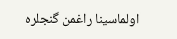اولماسينا راغمن گنجلره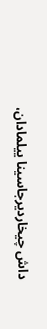داش چيخارديرجاسينا ييلمادان،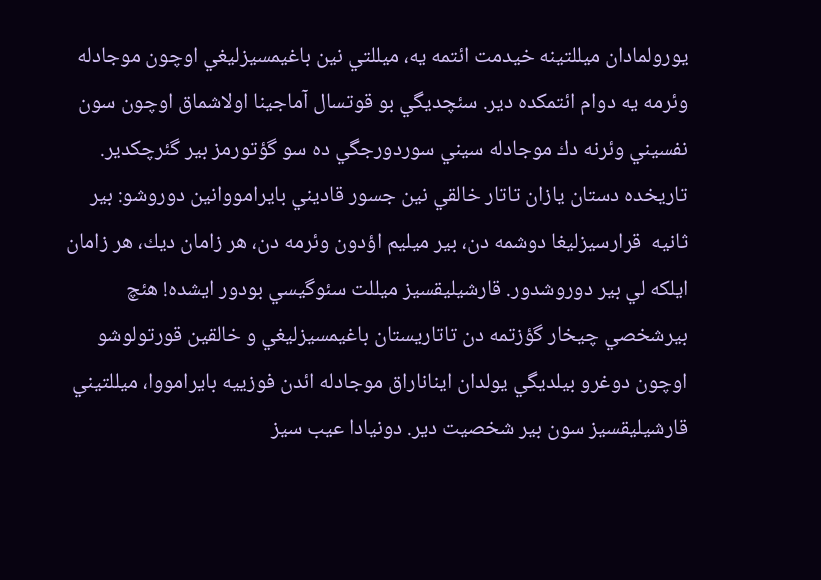يورولمادان ميللتينه خيدمت ائتمه يه، ميللتي نين باغيمسيزليغي اوچون موجادله وئرمه يه دوام ائتمكده دير. سئچديگي بو قوتسال آماجينا اولاشماق اوچون سون نفسيني وئرنه دك موجادله سيني سوردورجگي ده سو گؤتورمز بير گئرچكدير. تاريخده دستان يازان تاتار خالقي نين جسور قاديني بايرامووانين دوروشو: بير ثانيه  قرارسيزليغا دوشمه دن، بير ميليم اؤدون وئرمه دن، هر زامان ديك، هر زامان ايلكه لي بير دوروشدور. قارشيليقسيز ميللت سئوگيسي بودور ايشده! هئچ بيرشخصي چيخار گؤزتمه دن تاتاريستان باغيمسيزليغي و خالقين قورتولوشو اوچون دوغرو بيلديگي يولدان ايناناراق موجادله ائدن فوزييه بايرامووا، ميللتيني قارشيليقسيز سون بير شخصيت دير. دونيادا عيب سيز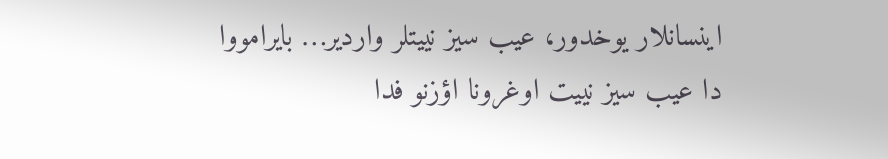اينسانلار يوخدور، عيب سيز نييتلر واردير… بايرامووا دا عيب سيز نييت اوغرونا اؤزنو فدا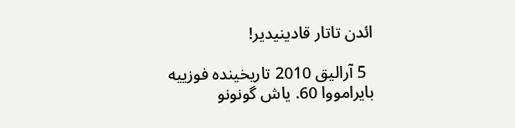ائدن تاتار قادينيدير!

  5 آراليق 2010 تاريخينده فوزييه بايرامووا 60. ياش گونونو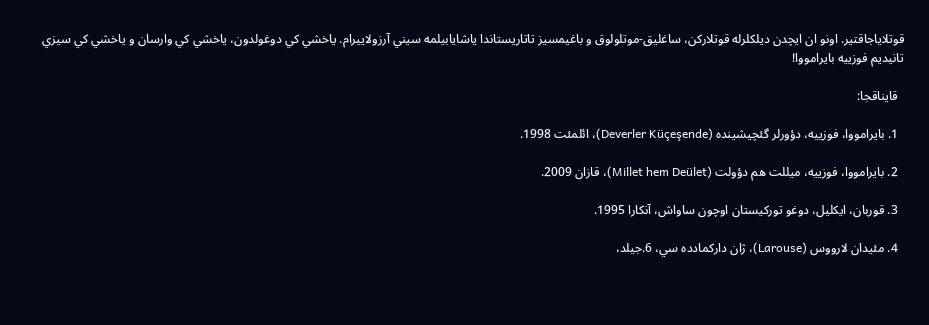قوتلاياجاقتير. اونو ان ايچدن ديلكلرله قوتلاركن، ساغليق-موتلولوق و باغيمسيز تاتاريستاندا ياشايابيلمه سيني آرزولاييرام. ياخشي كي دوغولدون، ياخشي كي وارسان و ياخشي كي سيزي تانيديم فوزييه بايرامووا!

  قايناقجا:

  1. بايرامووا، فوزييه، دؤورلر گئچيشينده (Deverler Küçeşende)، ائلمئت 1998.

  2. بايرامووا، فوزييه، ميللت هم دؤولت (Millet hem Deület)، قازان 2009.

  3. قوربان، ايكليل، دوغو توركيستان اوچون ساواش، آنكارا 1995.

  4. مئيدان لارووس (Larouse)، ژان داركمادده سي، 6.جيلد،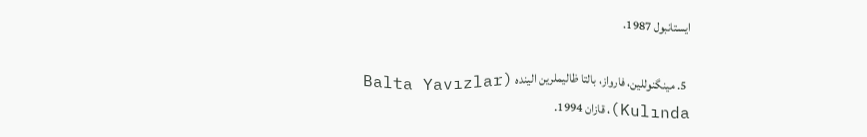ايستانبول 1987.

  5. مينگنوللين، فارواز، بالتا ظاليملرين الينده (Balta Yavızlar Kulında)، قازان 1994.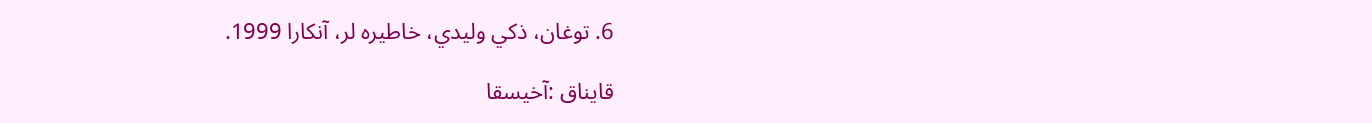6. توغان، ذكي وليدي، خاطيره لر، آنكارا 1999.

قايناق :آخيسقا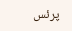پرئس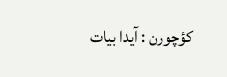كؤچورن : آيدا بيات